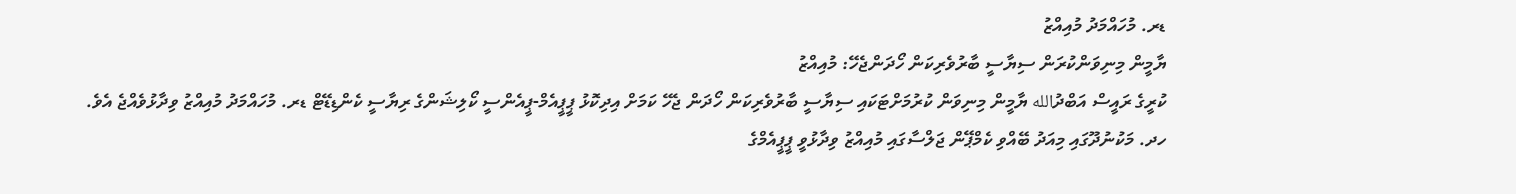ޑރ. މުހައްމަދު މުއިއްޒު
ޔާމީން މިނިވަންކުރަން ސިޔާސީ ބާރުވެރިކަން ހޯދަންޖެހޭ: މުއިއްޒު
ކުރީގެ ރައީސް އަބްދުالله ޔާމީން މިނިވަން ކުރުމަށްޓަކައި ސިޔާސީ ބާރުވެރިކަން ހޯދަން ޖެހޭ ކަމަށް އިދިކޮޅު ޕީޕީއެމް-ޕީއެންސީ ކޯލިޝަންގެ ރިޔާސީ ކެންޑިޑޭޓް ޑރ. މުހައްމަދު މުއިއްޒު ވިދާޅުވެއްޖެ އެވެ.
ހދ. މަކުނުދޫގައި މިއަދު ބޭއްވި ކެމްޕޭން ޖަލްސާގައި މުއިއްޒު ވިދާޅުވީ ޕީޕީއެމްގެ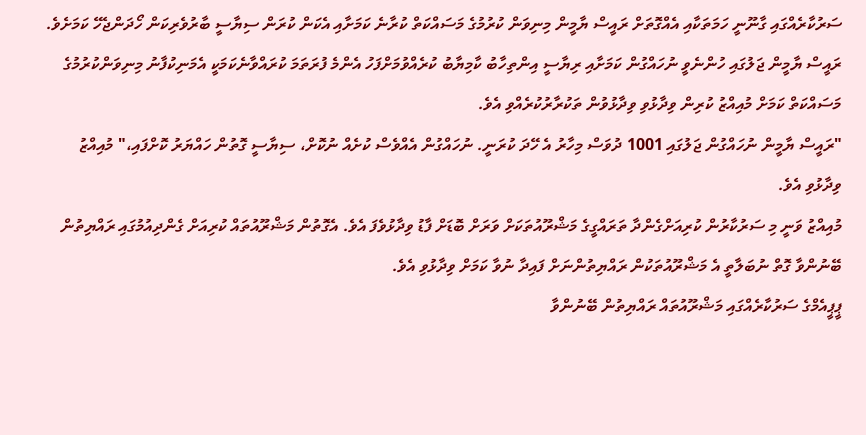ސަރުކާރެއްގައި ގާނޫނީ ހަމަތަކާއި އެއްގޮތަށް ރައީސް ޔާމީން މިނިވަން ކުރުމުގެ މަސައްކަތް ކުރާނެ ކަމަށާއި އެކަން ކުރަން ސިޔާސީ ބާރުވެރިކަން ހޯދަންޖެހޭ ކަމަށެވެ.
ރައީސް ޔާމީން ޖަލުގައި ހުންނެވީ ނުހައްގުން ކަމަށާއި ރިޔާސީ އިންތިހާބު ކާމިޔާބު ކުރެއްވުމަށްފަހު އެންމެ ފުރަތަމަ ކުރައްވާނެކަމަކީ އެމަނިކުފާނު މިނިވަންކުރުމުގެ މަސައްކަތް ކަމަށް މުއިއްޒު ކުރިން ވިދާޅުވި ވިދާޅުވުން ތަކުރާރުކުރެއްވި އެވެ.
"ރައީސް ޔާމީން ނުހައްގުން ޖަލުގައި 1001 ދުވަސް މިހާރު އެ ހޭދަ ކުރަނީ. ނުހައްގުން އެއްވެސް ކުށެއް ނުކޮށް، ސިޔާސީ ގޮތުން ހައްޔަރު ކޮށްފައި،" މުއިއްޒު ވިދާޅުވި އެވެ.
މުއިއްޒު ވަނީ މި ސަރުކާރުން ކުރިއަށްގެންދާ ތަރައްގީގެ މަޝްރޫއުތަކަށް ވަރަށް ބޮޑަށް ފާޑު ވިދާޅުވެފަ އެވެ. އެގޮތުން މަޝްރޫއުތައް ކުރިއަށް ގެންދިއުމުގައި ރައްޔިތުން ބޭނުންވާ ގޮތް ނުބަލާތީ އެ މަޝްރޫއުތަކުން ރައްޔިތުންނަށް ފައިދާ ނުވާ ކަމަށް ވިދާޅުވި އެވެ.
ޕީޕީއެމްގެ ސަރުކާރެއްގައި މަޝްރޫއުތައް ރައްޔިތުން ބޭނުންވާ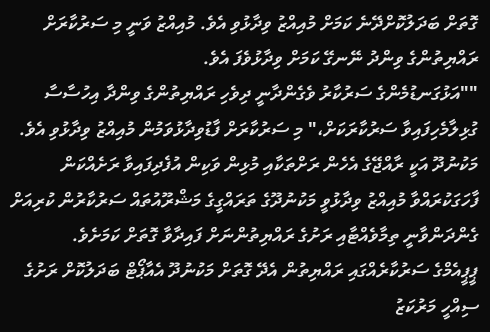ގޮތަށް ބަދަލުކޮށްދޭނެ ކަމަށް މުއިއްޒު ވިދާޅުވި އެވެ. މުއިއްޒު ވަނީ މި ސަރުކާރަށް ރައްޔިތުންގެ ވިންދު ނޭނގޭ ކަމަށް ވިދާޅުވެފަ އެވެ.
""އަޅުގަނޑުމެންގެ ސަރުކާރު ވެގެންދާނީ ދިވެހި ރައްޔިތުންގެ ވިންދާ އިހުސާސާ ގުޅިލާމެހިފައިވާ ސަރުކާރަކަށް،" މި ސަރުކާރަށް ފާޑުވިދާޅުވަމުން މުއިއްޒު ވިދާޅުވި އެވެ.
މަކުނުދޫ އަކީ ރާއްޖޭގެ އެހެން ރަށްތަކާއި މުޅިން ވަކިން އުފެދިފައިވާ ރަށެއްކަން ފާހަގަކުރައްވާ މުއިއްޒު ވިދާޅުވީ މަކުނުދޫގެ ތަރައްގީގެ މަޝްރޫއުތައް ސަރުކާރުން ކުރިއަށް ގެންދަންވާނީ ތިމާވެއްޓާއި ރަށުގެ ރައްޔިތުންނަށް ފައިދާވާ ގޮތަށް ކަމަށެވެ.
ޕީޕީއެމްގެ ސަރުކާރެއްގައި ރައްޔިތުން އެދޭ ގޮތަށް މަކުނުދޫ އެއާޕޯޓް ބަދަލުކޮށް ރަށުގެ ސިއްހީ މަރުކަޒު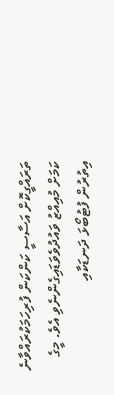ތަރައްގީކޮށް އަސާސީ ކަންކަން ފުރިހަމަކުރައްވާނެ ކަމަށް މުއިއްޒު ވައުދުވެވަޑައިގެންނެވި އެވެ. މީގެ އިތުރުން ފުޓުބޯޅަ ދަނޑަކާއި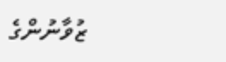ޒުވާނުންގެ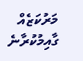މަރުކަޒެއް ގާއިމުކުރާނެ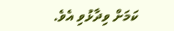ކަމަށް ވިދާޅުވި އެވެ.